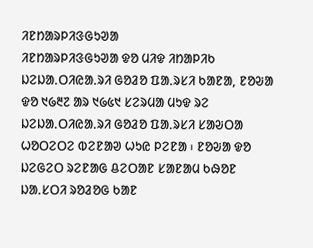ᱤᱱᱴᱟᱨᱞᱤᱝᱜᱩᱣᱟ
ᱤᱱᱴᱟᱨᱞᱤᱝᱜᱩᱣᱟ ᱫᱚ ᱢᱤᱫ ᱤᱴᱟᱞᱤᱠ ᱡᱮᱡᱟᱹᱛᱤᱭᱟᱹᱨᱤ ᱜᱚᱲᱚ ᱯᱟᱹᱨᱥᱤ ᱠᱟᱱᱟ, ᱱᱚᱶᱟ ᱫᱚ ᱑᱙᱓᱗ ᱟᱨ ᱑᱙᱕᱑ ᱥᱮᱨᱢᱟ ᱢᱩᱫ ᱨᱮ ᱡᱮᱡᱟᱹᱛᱤᱭᱟᱹᱨᱤ ᱜᱚᱲᱚ ᱯᱟᱹᱨᱥᱤ ᱥᱟᱶᱛᱟ ᱦᱚᱛᱮᱛᱮ ᱵᱮᱱᱟᱣ ᱦᱩᱭ ᱞᱮᱱᱟ ᱾ ᱱᱚᱶᱟ ᱫᱚ ᱡᱮᱜᱮᱛ ᱨᱮᱱᱟᱜ ᱪᱮᱛᱟᱱ ᱥᱟᱱᱟᱢ ᱠᱷᱚᱱ ᱡᱟᱹᱥᱛᱤ ᱨᱚᱲᱚᱜ ᱠᱟᱱ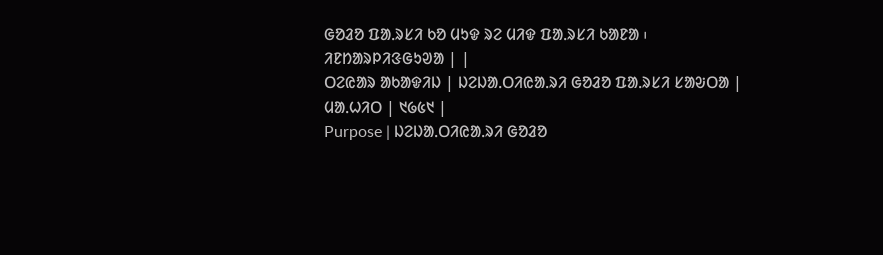ᱜᱚᱲᱚ ᱯᱟᱹᱨᱥᱤ ᱠᱚ ᱢᱩᱫ ᱨᱮ ᱢᱤᱫ ᱯᱟᱹᱨᱥᱤ ᱠᱟᱱᱟ ᱾
ᱤᱱᱴᱟᱨᱞᱤᱝᱜᱩᱣᱟ | |
ᱛᱮᱭᱟᱨ ᱟᱠᱟᱫᱤᱡ | ᱡᱮᱡᱟᱹᱛᱤᱭᱟᱹᱨᱤ ᱜᱚᱲᱚ ᱯᱟᱹᱨᱥᱤ ᱥᱟᱶᱛᱟ |
ᱢᱟᱹᱦᱤᱛ | ᱑᱙᱕᱑ |
Purpose | ᱡᱮᱡᱟᱹᱛᱤᱭᱟᱹᱨᱤ ᱜᱚᱲᱚ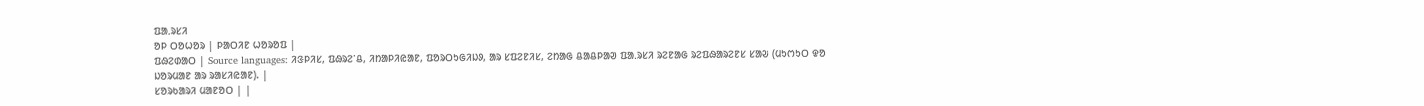ᱯᱟᱹᱨᱥᱤ
ᱚᱞ ᱛᱚᱦᱚᱨ | ᱞᱟᱛᱤᱱ ᱦᱚᱨᱚᱯ |
ᱯᱷᱮᱰᱟᱛ | Source languages: ᱤᱝᱞᱤᱥ, ᱯᱷᱨᱮᱸᱪ, ᱤᱴᱟᱞᱤᱭᱟᱱ, ᱯᱚᱨᱛᱩᱜᱤᱡᱽ, ᱟᱨ ᱥᱯᱮᱱᱤᱥ, ᱮᱴᱟᱜ ᱪᱟᱪᱞᱟᱣ ᱯᱟᱹᱨᱥᱤ ᱨᱮᱱᱟᱜ ᱨᱮᱯᱷᱟᱨᱮᱱᱥ ᱥᱟᱶ (ᱢᱩᱬᱩᱛ ᱫᱚ ᱡᱚᱨᱢᱟᱱ ᱟᱨ ᱨᱟᱥᱤᱭᱟᱱ). |
ᱥᱚᱨᱠᱟᱨᱤ ᱢᱟᱱᱚᱛ | |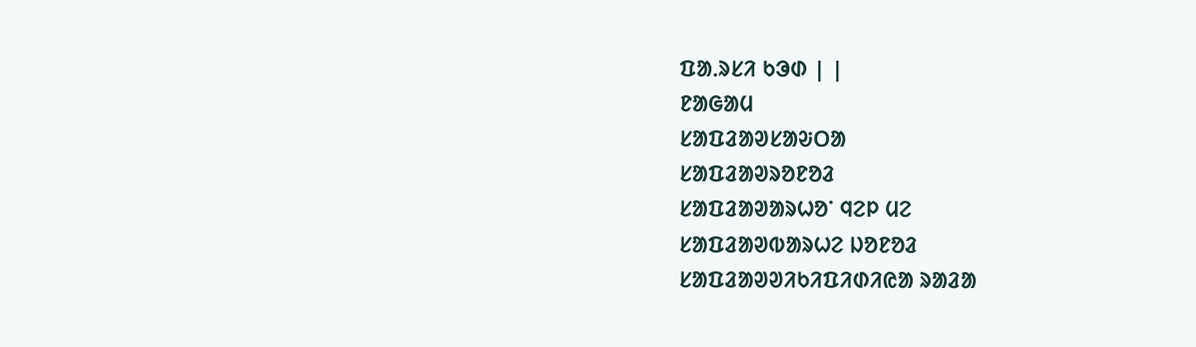ᱯᱟᱹᱨᱥᱤ ᱠᱳᱰ | |
ᱱᱟᱜᱟᱢ
ᱥᱟᱯᱲᱟᱣᱥᱟᱶᱛᱟ
ᱥᱟᱯᱲᱟᱣᱨᱚᱱᱚᱲ
ᱥᱟᱯᱲᱟᱣᱟᱨᱦᱚᱸ ᱧᱮᱞ ᱢᱮ
ᱥᱟᱯᱲᱟᱣᱵᱟᱨᱦᱮ ᱡᱚᱱᱚᱲ
ᱥᱟᱯᱲᱟᱣᱣᱤᱠᱤᱯᱤᱰᱤᱭᱟ ᱨᱟᱲᱟ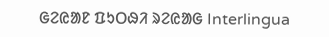ᱜᱮᱭᱟᱱ ᱯᱩᱛᱷᱤ ᱨᱮᱭᱟᱜ Interlingua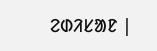ᱮᱰᱤᱥᱟᱱ |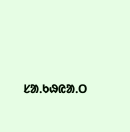ᱥᱟᱹᱠᱷᱭᱟᱹᱛ